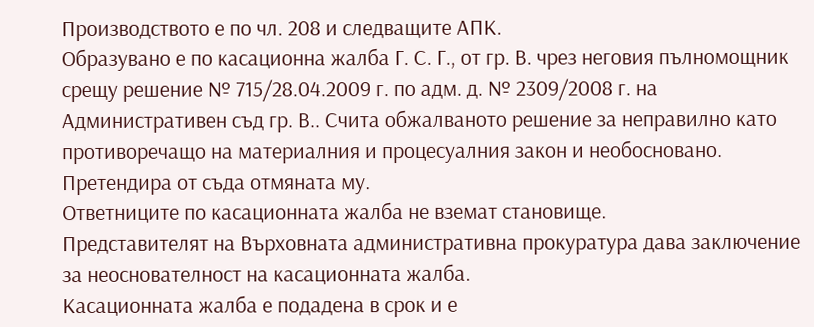Производството е по чл. 208 и следващите АПК.
Образувано е по касационна жалба Г. С. Г., от гр. В. чрез неговия пълномощник срещу решение № 715/28.04.2009 г. по адм. д. № 2309/2008 г. на Административен съд гр. В.. Счита обжалваното решение за неправилно като противоречащо на материалния и процесуалния закон и необосновано. Претендира от съда отмяната му.
Ответниците по касационната жалба не вземат становище.
Представителят на Върховната административна прокуратура дава заключение за неоснователност на касационната жалба.
Касационната жалба е подадена в срок и е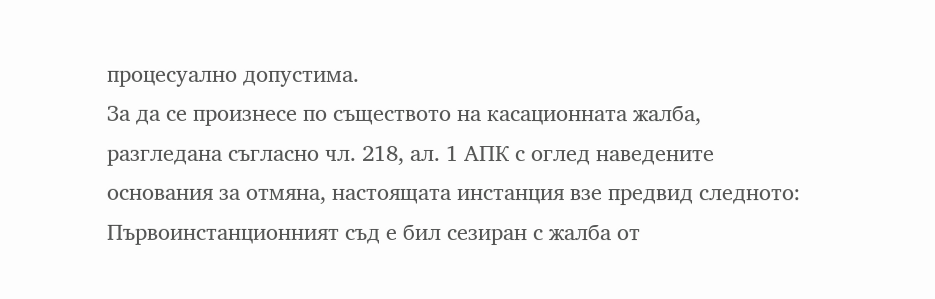процесуално допустима.
За да се произнесе по съществото на касационната жалба, разгледана съгласно чл. 218, ал. 1 АПК с оглед наведените основания за отмяна, настоящата инстанция взе предвид следното:
Първоинстанционният съд е бил сезиран с жалба от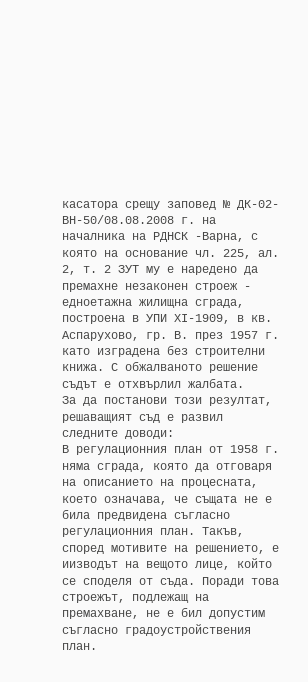касатора срещу заповед № ДК-02-ВН-50/08.08.2008 г. на началника на РДНСК -Варна, с която на основание чл. 225, ал. 2, т. 2 ЗУТ му е наредено да премахне незаконен строеж - едноетажна жилищна сграда, построена в УПИ ХI-1909, в кв. Аспарухово, гр. В. през 1957 г. като изградена без строителни книжа. С обжалваното решение съдът е отхвърлил жалбата.
За да постанови този резултат, решаващият съд е развил следните доводи:
В регулационния план от 1958 г. няма сграда, която да отговаря на описанието на процесната, което означава, че същата не е била предвидена съгласно регулационния план. Такъв, според мотивите на решението, е иизводът на вещото лице, който се споделя от съда. Поради това строежът, подлежащ на премахване, не е бил допустим съгласно градоустройствения план.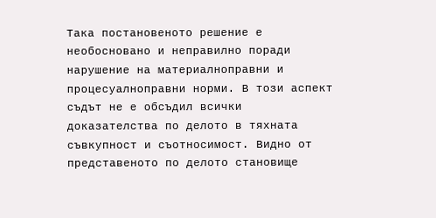Така постановеното решение е необосновано и неправилно поради нарушение на материалноправни и процесуалноправни норми. В този аспект съдът не е обсъдил всички доказателства по делото в тяхната съвкупност и съотносимост. Видно от представеното по делото становище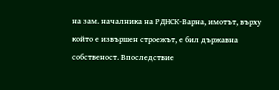на зам. началника на РДНСК-Варна, имотът, върху който е извършен строежът, е бил държавна собственост. Впоследствие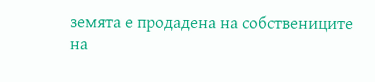земята е продадена на собствениците на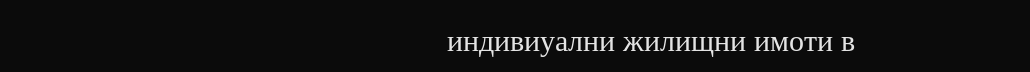индивиуални жилищни имоти в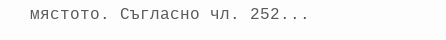мястото. Съгласно чл. 252...